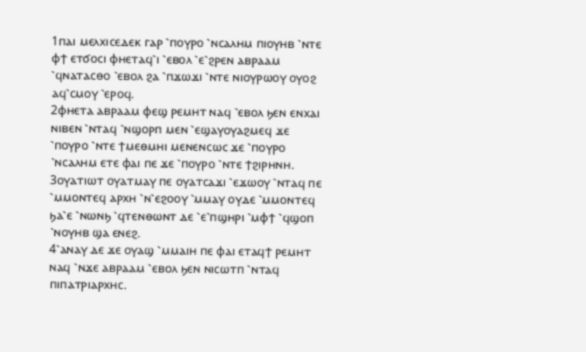1ⲡⲁⲓ ⲙⲉⲗⲭⲓⲥⲉⲇⲉⲕ ⲅⲁⲣ ⳿ⲡⲟⲩⲣⲟ ⳿ⲛⲥⲁⲗⲏⲙ ⲡⲓⲟⲩⲏⲃ ⳿ⲛⲧⲉ ⲫϯ ⲉⲧϭⲟⲥⲓ ⲫⲏⲉⲧⲁϥ⳿ⲓ ⳿ⲉⲃⲟⲗ ⳿ⲉ⳿ϩⲣⲉⲛ ⲁⲃⲣⲁⲁⲙ ⳿ϥⲛⲁⲧⲁⲥⲑⲟ ⳿ⲉⲃⲟⲗ ϩⲁ ⳿ⲡϫⲱϫⲓ ⳿ⲛⲧⲉ ⲛⲓⲟⲩⲣⲱⲟⲩ ⲟⲩⲟϩ ⲁϥ⳿ⲥⲙⲟⲩ ⳿ⲉⲣⲟϥ.
2ⲫⲏⲉⲧⲁ ⲁⲃⲣⲁⲁⲙ ⲫⲉϣ ⲣⲉⲙⲏⲧ ⲛⲁϥ ⳿ⲉⲃⲟⲗ ϧⲉⲛ ⲉⲛⲭⲁⲓ ⲛⲓⲃⲉⲛ ⳿ⲛⲧⲁϥ ⳿ⲛϣⲟⲣⲡ ⲙⲉⲛ ⳿ⲉϣⲁⲩⲟⲩⲁϩⲙⲉϥ ϫⲉ ⳿ⲡⲟⲩⲣⲟ ⳿ⲛⲧⲉ ϯⲙⲉⲑⲙⲏⲓ ⲙⲉⲛⲉⲛⲥⲱⲥ ϫⲉ ⳿ⲡⲟⲩⲣⲟ ⳿ⲛⲥⲁⲗⲏⲙ ⲉⲧⲉ ⲫⲁⲓ ⲡⲉ ϫⲉ ⳿ⲡⲟⲩⲣⲟ ⳿ⲛⲧⲉ ϯϩⲓⲣⲏⲛⲏ.
3ⲟⲩⲁⲧⲓⲱⲧ ⲟⲩⲁⲧⲙⲁⲩ ⲡⲉ ⲟⲩⲁⲧⲥⲁϫⲓ ⳿ⲉϫⲱⲟⲩ ⳿ⲛⲧⲁϥ ⲡⲉ ⳿ⲙⲙⲟⲛⲧⲉϥ ⲁⲣⲭⲏ ⳿ⲛ⳿ⲉϩⲟⲟⲩ ⳿ⲙⲙⲁⲩ ⲟⲩⲇⲉ ⳿ⲙⲙⲟⲛⲧⲉϥ ϧⲁ⳿ⲉ ⳿ⲛⲱⲛϧ ⳿ϥⲧⲉⲛⲑⲱⲛⲧ ⲇⲉ ⳿ⲉ⳿ⲡϣⲏⲣⲓ ⳿ⲙⲫϯ ⳿ϥϣⲟⲡ ⳿ⲛⲟⲩⲏⲃ ϣⲁ ⲉⲛⲉϩ.
4⳿ⲁⲛⲁⲩ ⲇⲉ ϫⲉ ⲟⲩⲁϣ ⳿ⲙⲙⲁⲓⲏ ⲡⲉ ⲫⲁⲓ ⲉⲧⲁϥϯ ⲣⲉⲙⲏⲧ ⲛⲁϥ ⳿ⲛϫⲉ ⲁⲃⲣⲁⲁⲙ ⳿ⲉⲃⲟⲗ ϧⲉⲛ ⲛⲓⲥⲱⲧⲡ ⳿ⲛⲧⲁϥ ⲡⲓⲡⲁⲧⲣⲓⲁⲣⲭⲏⲥ.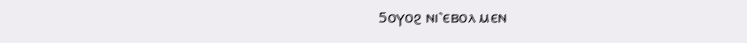5ⲟⲩⲟϩ ⲛⲓ⳿ⲉⲃⲟⲗ ⲙⲉⲛ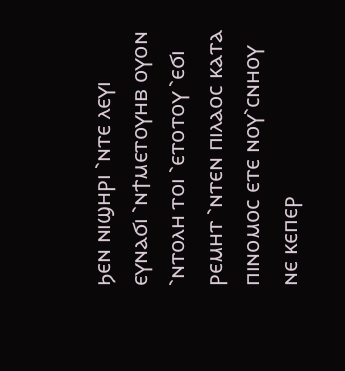ϧⲉⲛ ⲛⲓϣⲏⲣⲓ ⳿ⲛⲧⲉ ⲗⲉⲩⲓ ⲉⲩⲛⲁϭⲓ ⳿ⲛϯⲙⲉⲧⲟⲩⲏⲃ ⲟⲩⲟⲛ ⳿ⲛⲧⲟⲗⲏ ⲧⲟⲓ ⳿ⲉⲧⲟⲧⲟⲩ ⳿ⲉϭⲓ ⲣⲉⲙⲏⲧ ⳿ⲛⲧⲉⲛ ⲡⲓⲗⲁⲟⲥ ⲕⲁⲧⲁ ⲡⲓⲛⲟⲙⲟⲥ ⲉⲧⲉ ⲛⲟⲩ⳿ⲥⲛⲏⲟⲩ ⲛⲉ ⲕⲉⲡⲉⲣ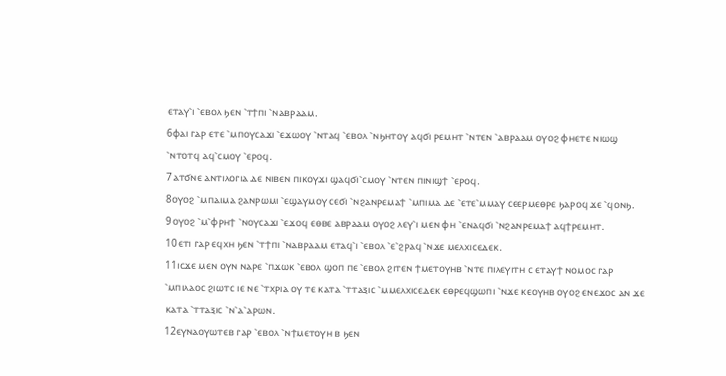ⲉⲧⲁⲩ⳿ⲓ ⳿ⲉⲃⲟⲗ ϧⲉⲛ ⳿ⲧϯⲡⲓ ⳿ⲛⲁⲃⲣⲁⲁⲙ.
6ⲫⲁⲓ ⲅⲁⲣ ⲉⲧⲉ ⳿ⲙⲡⲟⲩⲥⲁϫⲓ ⳿ⲉϫⲱⲟⲩ ⳿ⲛⲧⲁϥ ⳿ⲉⲃⲟⲗ ⳿ⲛϧⲏⲧⲟⲩ ⲁϥϭⲓ ⲣⲉⲙⲏⲧ ⳿ⲛⲧⲉⲛ ⳿ⲁⲃⲣⲁⲁⲙ ⲟⲩⲟϩ ⲫⲏⲉⲧⲉ ⲛⲓⲱϣ ⳿ⲛⲧⲟⲧϥ ⲁϥ⳿ⲥⲙⲟⲩ ⳿ⲉⲣⲟϥ.
7ⲁⲧϭⲛⲉ ⲁⲛⲧⲓⲗⲟⲅⲓⲁ ⲇⲉ ⲛⲓⲃⲉⲛ ⲡⲓⲕⲟⲩϫⲓ ϣⲁϥϭⲓ⳿ⲥⲙⲟⲩ ⳿ⲛⲧⲉⲛ ⲡⲓⲛⲓϣϯ ⳿ⲉⲣⲟϥ.
8ⲟⲩⲟϩ ⳿ⲙⲡⲁⲓⲙⲁ ϩⲁⲛⲣⲱⲙⲓ ⳿ⲉϣⲁⲩⲙⲟⲩ ⲥⲉϭⲓ ⳿ⲛϩⲁⲛⲣⲉⲙⲁϯ ⳿ⲙⲡⲓⲙⲁ ⲇⲉ ⳿ⲉⲧⲉ⳿ⲙⲙⲁⲩ ⲥⲉⲉⲣⲙⲉⲑⲣⲉ ϧⲁⲣⲟϥ ϫⲉ ⳿ϥⲟⲛϧ.
9ⲟⲩⲟϩ ⳿ⲙ⳿ⲫⲣⲏϯ ⳿ⲛⲟⲩⲥⲁϫⲓ ⳿ⲉϫⲟϥ ⲉⲑⲃⲉ ⲁⲃⲣⲁⲁⲙ ⲟⲩⲟϩ ⲗⲉⲩ⳿ⲓ ⲙⲉⲛ ⲫⲏ ⳿ⲉⲛⲁϥϭⲓ ⳿ⲛϩⲁⲛⲣⲉⲙⲁϯ ⲁϥϯⲣⲉⲙⲏⲧ.
10ⲉⲧⲓ ⲅⲁⲣ ⲉϥⲭⲏ ϧⲉⲛ ⳿ⲧϯⲡⲓ ⳿ⲛⲁⲃⲣⲁⲁⲙ ⲉⲧⲁϥ⳿ⲓ ⳿ⲉⲃⲟⲗ ⳿ⲉ⳿ϩⲣⲁϥ ⳿ⲛϫⲉ ⲙⲉⲗⲭⲓⲥⲉⲇⲉⲕ.
11ⲓⲥϫⲉ ⲙⲉⲛ ⲟⲩⲛ ⲛⲁⲣⲉ ⳿ⲡϫⲱⲕ ⳿ⲉⲃⲟⲗ ϣⲟⲡ ⲡⲉ ⳿ⲉⲃⲟⲗ ϩⲓⲧⲉⲛ ϯⲙⲉⲧⲟⲩⲏⲃ ⳿ⲛⲧⲉ ⲡⲓⲗⲉⲩⲓⲧⲏ ⲥ ⲉⲧⲁⲩϯ ⲛⲟⲙⲟⲥ ⲅⲁⲣ ⳿ⲙⲡⲓⲗⲁⲟⲥ ϩⲓⲱⲧⲥ ⲓⲉ ⲛⲉ ⳿ⲧⲭⲣⲓⲁ ⲟⲩ ⲧⲉ ⲕⲁⲧⲁ ⳿ⲧⲧⲁⲝⲓⲥ ⳿ⲙⲙⲉⲗⲭⲓⲥⲉⲇⲉⲕ ⲉⲑⲣⲉϥϣⲱⲡⲓ ⳿ⲛϫⲉ ⲕⲉⲟⲩⲏⲃ ⲟⲩⲟϩ ⲉⲛⲉϫⲟⲥ ⲁⲛ ϫⲉ ⲕⲁⲧⲁ ⳿ⲧⲧⲁⲝⲓⲥ ⳿ⲛ⳿ⲁ⳿ⲁⲣⲱⲛ.
12ⲉⲩⲛⲁⲟⲩⲱⲧⲉⲃ ⲅⲁⲣ ⳿ⲉⲃⲟⲗ ⳿ⲛϯⲙⲉⲧⲟⲩⲏ ⲃ ϧⲉⲛ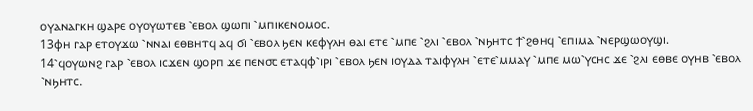ⲟⲩⲁⲛⲁⲅⲕⲏ ϣⲁⲣⲉ ⲟⲩⲟⲩⲱⲧⲉⲃ ⳿ⲉⲃⲟⲗ ϣⲱⲡⲓ ⳿ⲙⲡⲓⲕⲉⲛⲟⲙⲟⲥ.
13ⲫⲏ ⲅⲁⲣ ⲉⲧⲟⲩϫⲱ ⳿ⲛⲛⲁⲓ ⲉⲑⲃⲏⲧϥ ⲁϥ ϭⲓ ⳿ⲉⲃⲟⲗ ϧⲉⲛ ⲕⲉⲫⲩⲗⲏ ⲑⲁⲓ ⲉⲧⲉ ⳿ⲙⲡⲉ ⳿ϩⲗⲓ ⳿ⲉⲃⲟⲗ ⳿ⲛϧⲏⲧⲥ ϯ⳿ϩⲑⲏϥ ⳿ⲉⲡⲓⲙⲁ ⳿ⲛⲉⲣϣⲱⲟⲩϣⲓ.
14⳿ϥⲟⲩⲱⲛϩ ⲅⲁⲣ ⳿ⲉⲃⲟⲗ ⲓⲥϫⲉⲛ ϣⲟⲣⲡ ϫⲉ ⲡⲉⲛ⳪ ⲉⲧⲁϥⲫ⳿ⲓⲣⲓ ⳿ⲉⲃⲟⲗ ϧⲉⲛ ⲓⲟⲩⲇⲁ ⲧⲁⲓⲫⲩⲗⲏ ⳿ⲉⲧⲉ⳿ⲙⲙⲁⲩ ⳿ⲙⲡⲉ ⲙⲱ⳿ⲩⲥⲏⲥ ϫⲉ ⳿ϩⲗⲓ ⲉⲑⲃⲉ ⲟⲩⲏⲃ ⳿ⲉⲃⲟⲗ ⳿ⲛϧⲏⲧⲥ.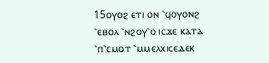15ⲟⲩⲟϩ ⲉⲧⲓ ⲟⲛ ⳿ϥⲟⲩⲟⲛϩ ⳿ⲉⲃⲟⲗ ⳿ⲛϩⲟⲩ⳿ⲟ ⲓⲥϫⲉ ⲕⲁⲧⲁ ⳿ⲡ⳿ⲥⲙⲟⲧ ⳿ⲙⲙⲉⲗⲭⲓⲥⲉⲇⲉⲕ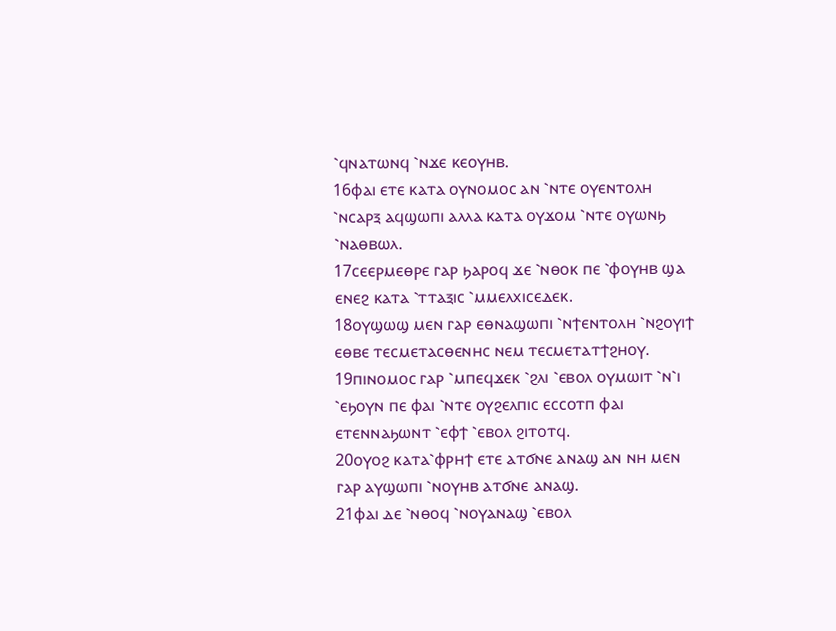⳿ϥⲛⲁⲧⲱⲛϥ ⳿ⲛϫⲉ ⲕⲉⲟⲩⲏⲃ.
16ⲫⲁⲓ ⲉⲧⲉ ⲕⲁⲧⲁ ⲟⲩⲛⲟⲙⲟⲥ ⲁⲛ ⳿ⲛⲧⲉ ⲟⲩⲉⲛⲧⲟⲗⲏ ⳿ⲛⲥⲁⲣⲝ ⲁϥϣⲱⲡⲓ ⲁⲗⲗⲁ ⲕⲁⲧⲁ ⲟⲩϫⲟⲙ ⳿ⲛⲧⲉ ⲟⲩⲱⲛϧ ⳿ⲛⲁⲑⲃⲱⲗ.
17ⲥⲉⲉⲣⲙⲉⲑⲣⲉ ⲅⲁⲣ ϧⲁⲣⲟϥ ϫⲉ ⳿ⲛⲑⲟⲕ ⲡⲉ ⳿ⲫⲟⲩⲏⲃ ϣⲁ ⲉⲛⲉϩ ⲕⲁⲧⲁ ⳿ⲧⲧⲁⲝⲓⲥ ⳿ⲙⲙⲉⲗⲭⲓⲥⲉⲇⲉⲕ.
18ⲟⲩϣⲱϣ ⲙⲉⲛ ⲅⲁⲣ ⲉⲑⲛⲁϣⲱⲡⲓ ⳿ⲛϯⲉⲛⲧⲟⲗⲏ ⳿ⲛϩⲟⲩⲓϯ ⲉⲑⲃⲉ ⲧⲉⲥⲙⲉⲧⲁⲥⲑⲉⲛⲏⲥ ⲛⲉⲙ ⲧⲉⲥⲙⲉⲧⲁⲧϯϩⲏⲟⲩ.
19ⲡⲓⲛⲟⲙⲟⲥ ⲅⲁⲣ ⳿ⲙⲡⲉϥϫⲉⲕ ⳿ϩⲗⲓ ⳿ⲉⲃⲟⲗ ⲟⲩⲙⲱⲓⲧ ⳿ⲛ⳿ⲓ ⳿ⲉϧⲟⲩⲛ ⲡⲉ ⲫⲁⲓ ⳿ⲛⲧⲉ ⲟⲩϩⲉⲗⲡⲓⲥ ⲉⲥⲥⲟⲧⲡ ⲫⲁⲓ ⲉⲧⲉⲛⲛⲁϧⲱⲛⲧ ⳿ⲉⲫϯ ⳿ⲉⲃⲟⲗ ϩⲓⲧⲟⲧϥ.
20ⲟⲩⲟϩ ⲕⲁⲧⲁ⳿ⲫⲣⲏϯ ⲉⲧⲉ ⲁⲧϭⲛⲉ ⲁⲛⲁϣ ⲁⲛ ⲛⲏ ⲙⲉⲛ ⲅⲁⲣ ⲁⲩϣⲱⲡⲓ ⳿ⲛⲟⲩⲏⲃ ⲁⲧϭⲛⲉ ⲁⲛⲁϣ.
21ⲫⲁⲓ ⲇⲉ ⳿ⲛⲑⲟϥ ⳿ⲛⲟⲩⲁⲛⲁϣ ⳿ⲉⲃⲟⲗ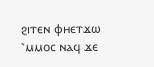ϩⲓⲧⲉⲛ ⲫⲏⲉⲧϫⲱ ⳿ⲙⲙⲟⲥ ⲛⲁϥ ϫⲉ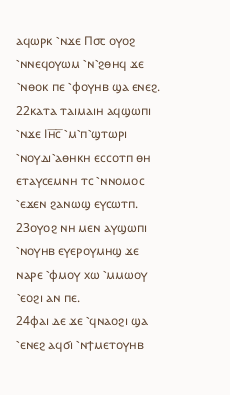ⲁϥⲱⲣⲕ ⳿ⲛϫⲉ Ⲡ⳪ ⲟⲩⲟϩ ⳿ⲛⲛⲉϥⲟⲩⲱⲙ ⳿ⲛ⳿ϩⲑⲏϥ ϫⲉ ⳿ⲛⲑⲟⲕ ⲡⲉ ⳿ⲫⲟⲩⲏⲃ ϣⲁ ⲉⲛⲉϩ.
22ⲕⲁⲧⲁ ⲧⲁⲓⲙⲁⲓⲏ ⲁϥϣⲱⲡⲓ ⳿ⲛϫⲉ Ⲓⲏ̅ⲥ̅ ⳿ⲙ⳿ⲡ⳿ϣⲧⲱⲣⲓ ⳿ⲛⲟⲩⲇⲓ⳿ⲁⲑⲏⲕⲏ ⲉⲥⲥⲟⲧⲡ ⲑⲏ ⲉⲧⲁⲩⲥⲉⲙⲛⲏ ⲧⲥ ⳿ⲛⲛⲟⲙⲟⲥ ⳿ⲉϫⲉⲛ ϩⲁⲛⲱϣ ⲉⲩⲥⲱⲧⲡ.
23ⲟⲩⲟϩ ⲛⲏ ⲙⲉⲛ ⲁⲩϣⲱⲡⲓ ⳿ⲛⲟⲩⲏⲃ ⲉⲩⲉⲣⲟⲩⲙⲏϣ ϫⲉ ⲛⲁⲣⲉ ⳿ⲫⲙⲟⲩ ⲭⲱ ⳿ⲙⲙⲱⲟⲩ ⳿ⲉⲟϩⲓ ⲁⲛ ⲡⲉ.
24ⲫⲁⲓ ⲇⲉ ϫⲉ ⳿ϥⲛⲁⲟϩⲓ ϣⲁ ⳿ⲉⲛⲉϩ ⲁϥϭⲓ ⳿ⲛϯⲙⲉⲧⲟⲩⲏⲃ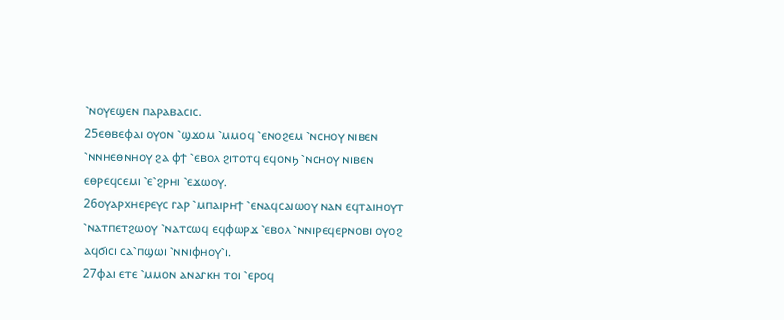⳿ⲛⲟⲩⲉϣⲉⲛ ⲡⲁⲣⲁⲃⲁⲥⲓⲥ.
25ⲉⲑⲃⲉⲫⲁⲓ ⲟⲩⲟⲛ ⳿ϣϫⲟⲙ ⳿ⲙⲙⲟϥ ⳿ⲉⲛⲟϩⲉⲙ ⳿ⲛⲥⲏⲟⲩ ⲛⲓⲃⲉⲛ ⳿ⲛⲛⲏⲉⲑⲛⲏⲟⲩ ϩⲁ ⲫϯ ⳿ⲉⲃⲟⲗ ϩⲓⲧⲟⲧϥ ⲉϥⲟⲛϧ ⳿ⲛⲥⲏⲟⲩ ⲛⲓⲃⲉⲛ ⲉⲑⲣⲉϥⲥⲉⲙⲓ ⳿ⲉ⳿ϩⲣⲏⲓ ⳿ⲉϫⲱⲟⲩ.
26ⲟⲩⲁⲣⲭⲏⲉⲣⲉⲩⲥ ⲅⲁⲣ ⳿ⲙⲡⲁⲓⲣⲏϯ ⳿ⲉⲛⲁϥⲥⲁⲓⲱⲟⲩ ⲛⲁⲛ ⲉϥⲧⲁⲓⲏⲟⲩⲧ ⳿ⲛⲁⲧⲡⲉⲧϩⲱⲟⲩ ⳿ⲛⲁⲧⲥⲱϥ ⲉϥⲫⲱⲣϫ ⳿ⲉⲃⲟⲗ ⳿ⲛⲛⲓⲣⲉϥⲉⲣⲛⲟⲃⲓ ⲟⲩⲟϩ ⲁϥϭⲓⲥⲓ ⲥⲁ⳿ⲡϣⲱⲓ ⳿ⲛⲛⲓⲫⲏⲟⲩ⳿ⲓ.
27ⲫⲁⲓ ⲉⲧⲉ ⳿ⲙⲙⲟⲛ ⲁⲛⲁⲅⲕⲏ ⲧⲟⲓ ⳿ⲉⲣⲟϥ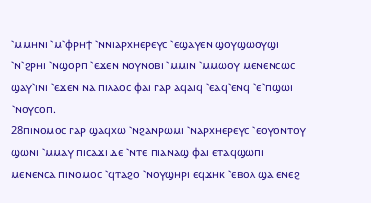⳿ⲙⲙⲏⲛⲓ ⳿ⲙ⳿ⲫⲣⲏϯ ⳿ⲛⲛⲓⲁⲣⲭⲏⲉⲣⲉⲩⲥ ⳿ⲉϣⲁⲩⲉⲛ ϣⲟⲩϣⲱⲟⲩϣⲓ ⳿ⲛ⳿ϩⲣⲏⲓ ⳿ⲛϣⲟⲣⲡ ⳿ⲉϫⲉⲛ ⲛⲟⲩⲛⲟⲃⲓ ⳿ⲙⲙⲓⲛ ⳿ⲙⲙⲱⲟⲩ ⲙⲉⲛⲉⲛⲥⲱⲥ ϣⲁⲩ⳿ⲓⲛⲓ ⳿ⲉϫⲉⲛ ⲛⲁ ⲡⲓⲗⲁⲟⲥ ⲫⲁⲓ ⲅⲁⲣ ⲁϥⲁⲓϥ ⳿ⲉⲁϥ⳿ⲉⲛϥ ⳿ⲉ⳿ⲡϣⲱⲓ ⳿ⲛⲟⲩⲥⲟⲡ.
28ⲡⲓⲛⲟⲙⲟⲥ ⲅⲁⲣ ϣⲁϥⲭⲱ ⳿ⲛϩⲁⲛⲣⲱⲙⲓ ⳿ⲛⲁⲣⲭⲏⲉⲣⲉⲩⲥ ⳿ⲉⲟⲩⲟⲛⲧⲟⲩ ϣⲱⲛⲓ ⳿ⲙⲙⲁⲩ ⲡⲓⲥⲁϫⲓ ⲇⲉ ⳿ⲛⲧⲉ ⲡⲓⲁⲛⲁϣ ⲫⲁⲓ ⲉⲧⲁϥϣⲱⲡⲓ ⲙⲉⲛⲉⲛⲥⲁ ⲡⲓⲛⲟⲙⲟⲥ ⳿ϥⲧⲁϩⲟ ⳿ⲛⲟⲩϣⲏⲣⲓ ⲉϥϫⲏⲕ ⳿ⲉⲃⲟⲗ ϣⲁ ⲉⲛⲉϩ